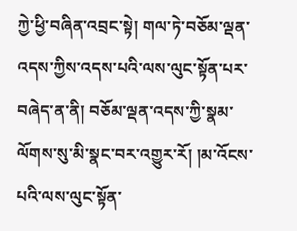ཀྱེ་ཕྱི་བཞིན་འབྲང་སྟེ། གལ་ཏེ་བཅོམ་ལྡན་འདས་ཀྱིས་འདས་པའི་ལས་ལུང་སྟོན་པར་བཞེད་ན་ནི། བཅོམ་ལྡན་འདས་ཀྱི་སྣམ་ལོགས་སུ་མི་སྣང་བར་འགྱུར་རོ། །མ་འོངས་པའི་ལས་ལུང་སྟོན་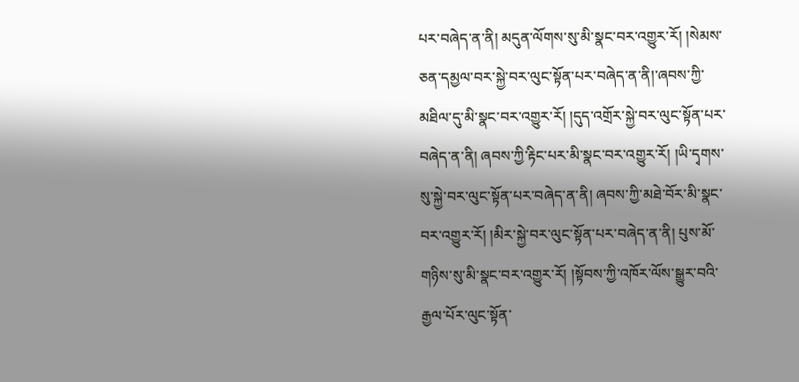པར་བཞེད་ན་ནི། མདུན་ལོགས་སུ་མི་སྣང་བར་འགྱུར་རོ། །སེམས་ཅན་དམྱལ་བར་སྐྱེ་བར་ལུང་སྟོན་པར་བཞེད་ན་ནི།་ཞབས་ཀྱི་མཐིལ་དུ་མི་སྣང་བར་འགྱུར་རོ། །དུད་འགྲོར་སྐྱེ་བར་ལུང་སྟོན་པར་བཞེད་ན་ནི། ཞབས་ཀྱི་རྟིང་པར་མི་སྣང་བར་འགྱུར་རོ། །ཡི་དྭགས་སུ་སྐྱེ་བར་ལུང་སྟོན་པར་བཞེད་ན་ནི། ཞབས་ཀྱི་མཐེ་བོར་མི་སྣང་བར་འགྱུར་རོ། །མིར་སྐྱེ་བར་ལུང་སྟོན་པར་བཞེད་ན་ནི། པུས་མོ་གཉིས་སུ་མི་སྣང་བར་འགྱུར་རོ། །སྟོབས་ཀྱི་འཁོར་ལོས་སྒྱུར་བའི་རྒྱལ་པོར་ལུང་སྟོན་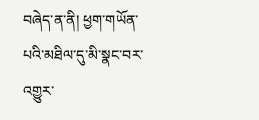བཞེད་ན་ནི། ཕྱག་གཡོན་པའི་མཐིལ་དུ་མི་སྣང་བར་འགྱུར་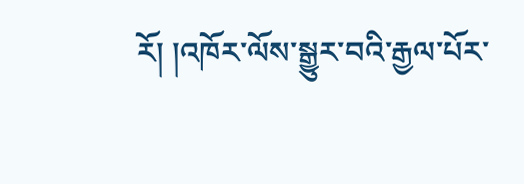རོ། །འཁོར་ལོས་སྒྱུར་བའི་རྒྱལ་པོར་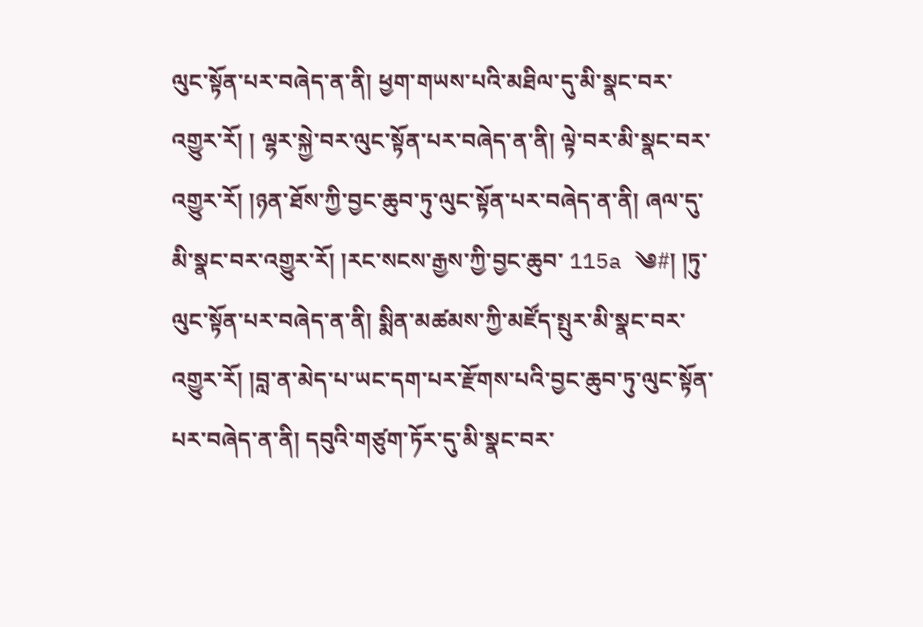ལུང་སྟོན་པར་བཞེད་ན་ནི། ཕྱག་གཡས་པའི་མཐིལ་དུ་མི་སྣང་བར་འགྱུར་རོ། ། ལྷར་སྐྱེ་བར་ལུང་སྟོན་པར་བཞེད་ན་ནི། ལྟེ་བར་མི་སྣང་བར་འགྱུར་རོ། །ཉན་ཐོས་ཀྱི་བྱང་ཆུབ་ཏུ་ལུང་སྟོན་པར་བཞེད་ན་ནི། ཞལ་དུ་མི་སྣང་བར་འགྱུར་རོ། །རང་སངས་རྒྱས་ཀྱི་བྱང་ཆུབ་ 115a ༄#། །ཏུ་ལུང་སྟོན་པར་བཞེད་ན་ནི། སྨིན་མཚམས་ཀྱི་མཛོད་སྤུར་མི་སྣང་བར་འགྱུར་རོ། །བླ་ན་མེད་པ་ཡང་དག་པར་རྫོགས་པའི་བྱང་ཆུབ་ཏུ་ལུང་སྟོན་པར་བཞེད་ན་ནི། དབུའི་གཙུག་ཏོར་དུ་མི་སྣང་བར་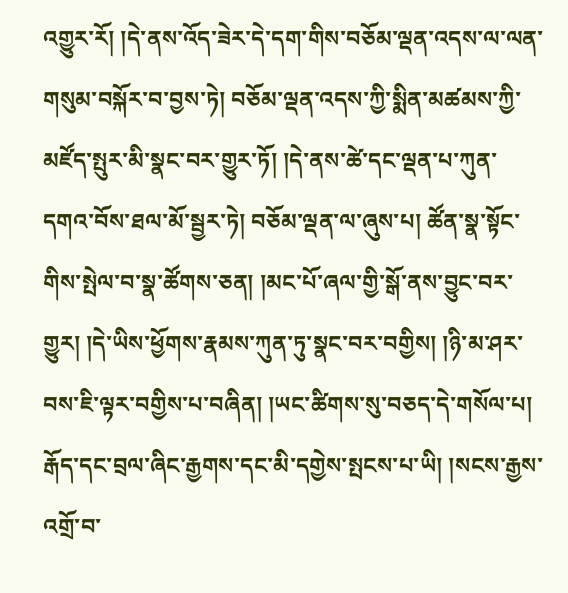འགྱུར་རོ། །དེ་ནས་འོད་ཟེར་དེ་དག་གིས་བཅོམ་ལྡན་འདས་ལ་ལན་གསུམ་བསྐོར་བ་བྱས་ཏེ། བཅོམ་ལྡན་འདས་ཀྱི་སྨིན་མཚམས་ཀྱི་མཛོད་སྤུར་མི་སྣང་བར་གྱུར་ཏོ། །དེ་ནས་ཚེ་དང་ལྡན་པ་ཀུན་དགའ་བོས་ཐལ་མོ་སྦྱར་ཏེ། བཅོམ་ལྡན་ལ་ཞུས་པ། ཚོན་སྣ་སྟོང་གིས་སྤེལ་བ་སྣ་ཚོགས་ཅན། །མང་པོ་ཞལ་གྱི་སྒོ་ནས་བྱུང་བར་གྱུར། །དེ་ཡིས་ཕྱོགས་རྣམས་ཀུན་ཏུ་སྣང་བར་བགྱིས། །ཉི་མ་ཤར་བས་ཇི་ལྟར་བགྱིས་པ་བཞིན། །ཡང་ཚིགས་སུ་བཅད་དེ་གསོལ་པ། རྒོད་དང་བྲལ་ཞིང་རྒྱགས་དང་མི་དགྱེས་སྤངས་པ་ཡི། །སངས་རྒྱས་འགྲོ་བ་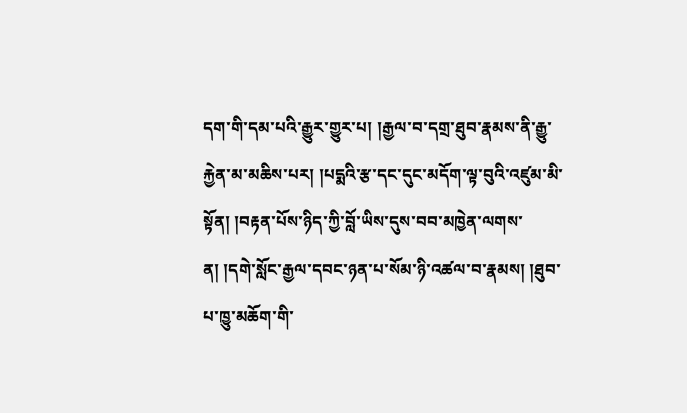དག་གི་དམ་པའི་རྒྱུར་གྱུར་པ། །རྒྱལ་བ་དགྲ་ཐུབ་རྣམས་ནི་རྒྱུ་རྐྱེན་མ་མཆིས་པར། །པདྨའི་རྩ་དང་དུང་མདོག་ལྟ་བུའི་འཛུམ་མི་སྟོན། །བརྟན་པོས་ཉིད་ཀྱི་བློ་ཡིས་དུས་བབ་མཁྱེན་ལགས་ན། །དགེ་སློང་རྒྱལ་དབང་ཉན་པ་སོམ་ཉི་འཚལ་བ་རྣམས། །ཐུབ་པ་ཁྱུ་མཆོག་གི་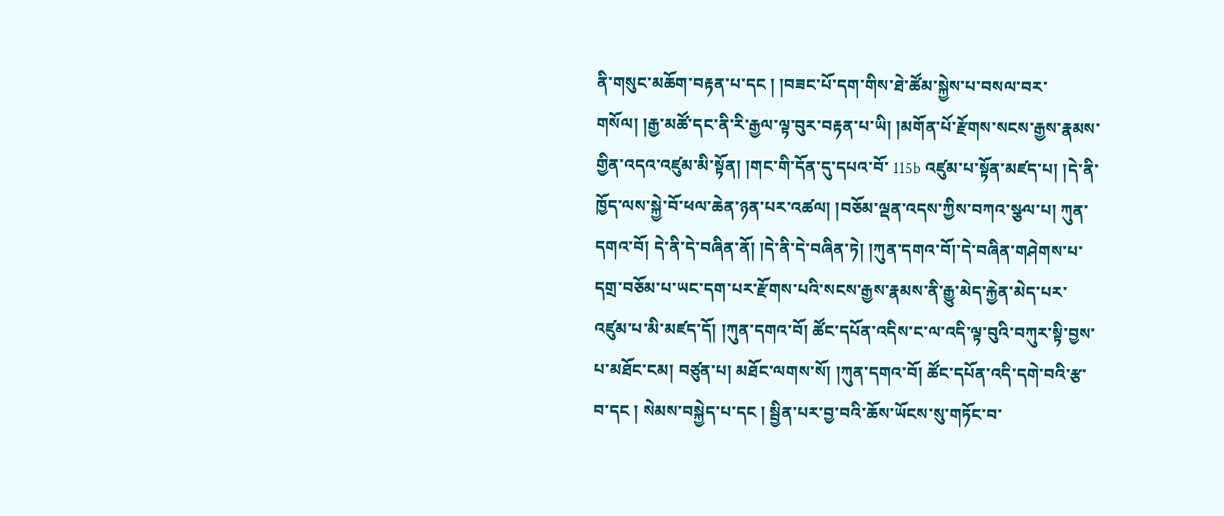ནི་གསུང་མཆོག་བརྟན་པ་དང ། །བཟང་པོ་དག་གིས་ཐེ་ཚོམ་སྐྱེས་པ་བསལ་བར་གསོལ། །རྒྱ་མཚོ་དང་ནི་རི་རྒྱལ་ལྟ་བུར་བརྟན་པ་ཡི། །མགོན་པོ་རྫོགས་སངས་རྒྱས་རྣམས་གྱིན་འདའ་འཛུམ་མི་སྟོན། །གང་གི་དོན་དུ་དཔའ་བོ་ 115b འཛུམ་པ་སྟོན་མཛད་པ། །དེ་ནི་ཁྱོད་ལས་སྐྱེ་བོ་ཕལ་ཆེན་ཉན་པར་འཚལ། །བཅོམ་ལྡན་འདས་ཀྱིས་བཀའ་སྩལ་པ། ཀུན་དགའ་བོ། དེ་ནི་དེ་བཞིན་ནོ། །དེ་ནི་དེ་བཞིན་ཏེ། །ཀུན་དགའ་བོ།་དེ་བཞིན་གཤེགས་པ་དགྲ་བཅོམ་པ་ཡང་དག་པར་རྫོགས་པའི་སངས་རྒྱས་རྣམས་ནི་རྒྱུ་མེད་རྐྱེན་མེད་པར་འཛུམ་པ་མི་མཛད་དོ། །ཀུན་དགའ་བོ། ཚོང་དཔོན་འདིས་ང་ལ་འདི་ལྟ་བུའི་བཀུར་སྟི་བྱས་པ་མཐོང་ངམ། བཙུན་པ། མཐོང་ལགས་སོ། །ཀུན་དགའ་བོ། ཚོང་དཔོན་འདི་དགེ་བའི་རྩ་བ་དང ། སེམས་བསྐྱེད་པ་དང ། སྦྱིན་པར་བྱ་བའི་ཆོས་ཡོངས་སུ་གཏོང་བ་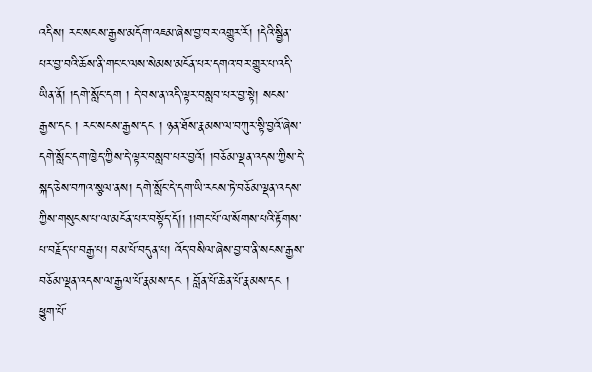འདིས། རང་སངས་རྒྱས་མདོག་འཇམ་ཞེས་བྱ་བར་འགྱུར་རོ། །དེའི་སྦྱིན་པར་བྱ་བའི་ཆོས་ནི་གང་ང་ལས་སེམས་མངོན་པར་དགའ་བར་གྱུར་པ་འདི་ཡིན་ནོ། །དགེ་སློང་དག ། དེ་བས་ན་འདི་ལྟར་བསླབ་པར་བྱ་སྟེ། སངས་རྒྱས་དང ། རང་སངས་རྒྱས་དང ། ཉན་ཐོས་རྣམས་ལ་བཀུར་སྟི་བྱའོ་ཞེས་དགེ་སློང་དག་ཁྱེད་ཀྱིས་དེ་ལྟར་བསླབ་པར་བྱའོ། །བཅོམ་ལྡན་འདས་ཀྱིས་དེ་སྐད་ཅེས་བཀའ་སྩལ་ནས། དགེ་སློང་དེ་དག་ཡི་རངས་ཏེ་བཅོམ་ལྡན་འདས་ཀྱིས་གསུངས་པ་ལ་མངོན་པར་བསྟོད་དོ།། །།གང་པོ་ལ་སོགས་པའི་རྟོགས་པ་བརྗོད་པ་བརྒྱ་པ། བམ་པོ་བདུན་པ། འོད་བསིལ་ཞེས་བྱ་བ་ནི་སངས་རྒྱས་བཅོམ་ལྡན་འདས་ལ་རྒྱལ་པོ་རྣམས་དང ། བློན་པོ་ཆེན་པོ་རྣམས་དང ། ཕྱུག་པོ་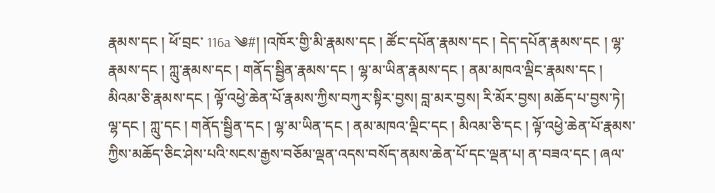རྣམས་དང ། ཕོ་བྲང་ 116a ༄#། །འཁོར་གྱི་མི་རྣམས་དང ། ཚོང་དཔོན་རྣམས་དང ། དེད་དཔོན་རྣམས་དང ། ལྷ་རྣམས་དང ། ཀླུ་རྣམས་དང ། གནོད་སྦྱིན་རྣམས་དང ། ལྷ་མ་ཡིན་རྣམས་དང ། ནམ་མཁའ་ལྡིང་རྣམས་དང ། མིའམ་ཅི་རྣམས་དང ། ལྟོ་འཕྱེ་ཆེན་པོ་རྣམས་ཀྱིས་བཀུར་སྟིར་བྱས། བླ་མར་བྱས། རི་མོར་བྱས། མཆོད་པ་བྱས་ཏེ། ལྷ་དང ། ཀླུ་དང ། གནོད་སྦྱིན་དང ། ལྷ་མ་ཡིན་དང ། ནམ་མཁའ་ལྡིང་དང ། མིའམ་ཅི་དང ། ལྟོ་འཕྱེ་ཆེན་པོ་རྣམས་ཀྱིས་མཆོད་ཅིང་ཤེས་པའི་སངས་རྒྱས་བཅོམ་ལྡན་འདས་བསོད་ནམས་ཆེན་པོ་དང་ལྡན་པ། ན་བཟའ་དང ། ཞལ་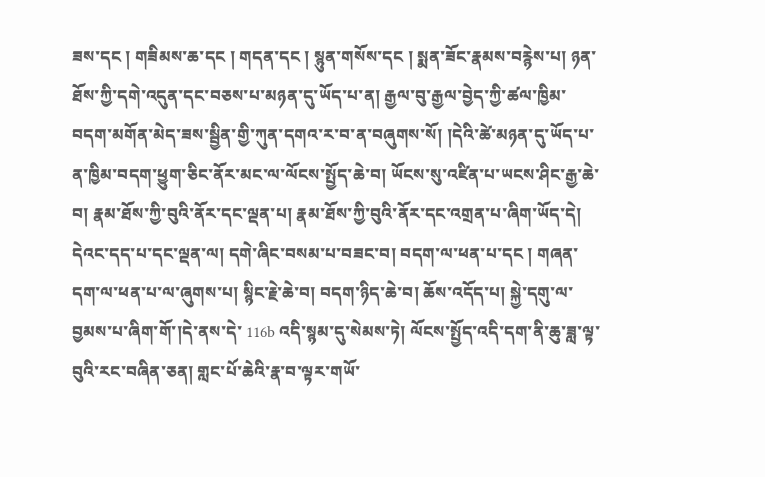ཟས་དང ། གཟིམས་ཆ་དང ། གདན་དང ། སྙུན་གསོས་དང ། སྨན་ཟོང་རྣམས་བརྙེས་པ། ཉན་ཐོས་ཀྱི་དགེ་འདུན་དང་བཅས་པ་མཉན་དུ་ཡོད་པ་ན། རྒྱལ་བུ་རྒྱལ་བྱེད་ཀྱི་ཚལ་ཁྱིམ་བདག་མགོན་མེད་ཟས་སྦྱིན་གྱི་ཀུན་དགའ་ར་བ་ན་བཞུགས་སོ། །དེའི་ཚེ་མཉན་དུ་ཡོད་པ་ན་ཁྱིམ་བདག་ཕྱུག་ཅིང་ནོར་མང་ལ་ལོངས་སྤྱོད་ཆེ་བ། ཡོངས་སུ་འཛིན་པ་ཡངས་ཤིང་རྒྱ་ཆེ་བ། རྣམ་ཐོས་ཀྱི་བུའི་ནོར་དང་ལྡན་པ། རྣམ་ཐོས་ཀྱི་བུའི་ནོར་དང་འགྲན་པ་ཞིག་ཡོད་དེ། དེའང་དད་པ་དང་ལྡན་ལ། དགེ་ཞིང་བསམ་པ་བཟང་བ། བདག་ལ་ཕན་པ་དང ། གཞན་དག་ལ་ཕན་པ་ལ་ཞུགས་པ། སྙིང་རྗེ་ཆེ་བ། བདག་ཉིད་ཆེ་བ། ཆོས་འདོད་པ། སྐྱེ་དགུ་ལ་བྱམས་པ་ཞིག་གོ་།དེ་ནས་དེ་ 116b འདི་སྙམ་དུ་སེམས་ཏེ། ལོངས་སྤྱོད་འདི་དག་ནི་ཆུ་ཟླ་ལྟ་བུའི་རང་བཞིན་ཅན། གླང་པོ་ཆེའི་རྣ་བ་ལྟར་གཡོ་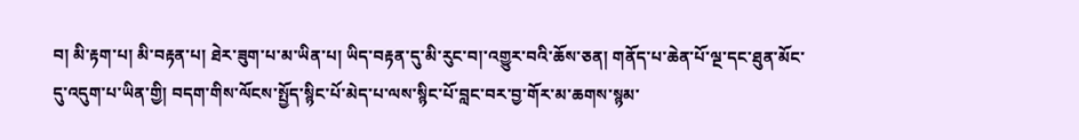བ། མི་རྟག་པ། མི་བརྟན་པ། ཐེར་ཟུག་པ་མ་ཡིན་པ། ཡིད་བརྟན་དུ་མི་རུང་བ།་འགྱུར་བའི་ཆོས་ཅན། གནོད་པ་ཆེན་པོ་ལྔ་དང་ཐུན་མོང་དུ་འདུག་པ་ཡིན་གྱི། བདག་གིས་ལོངས་སྤྱོད་སྙིང་པོ་མེད་པ་ལས་སྙིང་པོ་བླང་བར་བྱ་གོར་མ་ཆགས་སྙམ་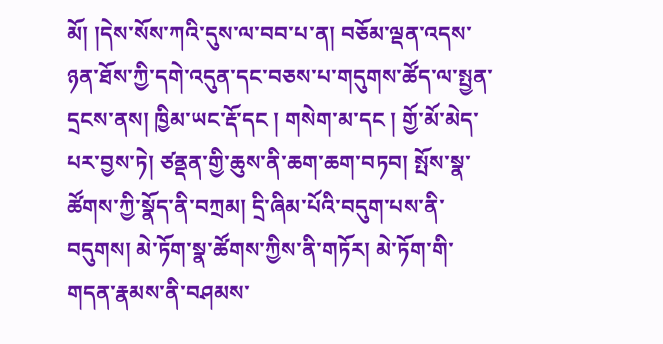མོ། །དེས་སོས་ཀའི་དུས་ལ་བབ་པ་ན། བཅོམ་ལྡན་འདས་ཉན་ཐོས་ཀྱི་དགེ་འདུན་དང་བཅས་པ་གདུགས་ཚོད་ལ་སྤྱན་དྲངས་ནས། ཁྱིམ་ཡང་རྡོ་དང ། གསེག་མ་དང ། གྱོ་མོ་མེད་པར་བྱས་ཏེ། ཙནྡན་གྱི་ཆུས་ནི་ཆག་ཆག་བཏབ། སྤོས་སྣ་ཚོགས་ཀྱི་སྣོད་ནི་བཀྲམ། དྲི་ཞིམ་པོའི་བདུག་པས་ནི་བདུགས། མེ་ཏོག་སྣ་ཚོགས་ཀྱིས་ནི་གཏོར། མེ་ཏོག་གི་གདན་རྣམས་ནི་བཤམས་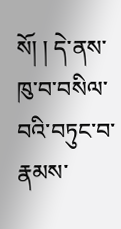སོ། ། དེ་ནས་ཁུ་བ་བསིལ་བའི་བཏུང་བ་རྣམས་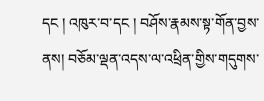དང ། འཁུར་བ་དང ། བཤོས་རྣམས་སྟ་གོན་བྱས་ནས། བཅོམ་ལྡན་འདས་ལ་འཕྲིན་གྱིས་གདུགས་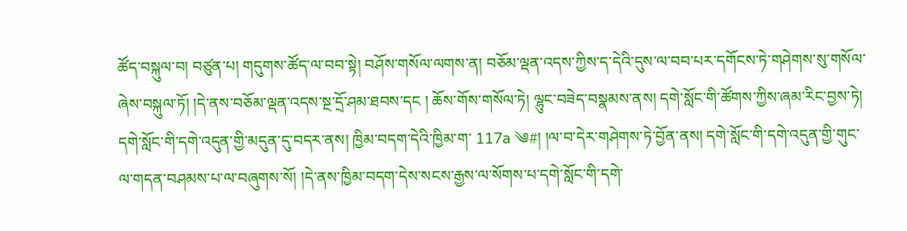ཚོད་བསྐུལ་བ། བཙུན་པ། གདུགས་ཚོད་ལ་བབ་སྟེ། བཤོས་གསོལ་ལགས་ན། བཅོམ་ལྡན་འདས་ཀྱིས་ད་དེའི་དུས་ལ་བབ་པར་དགོངས་ཏེ་གཤེགས་སུ་གསོལ་ཞེས་བསྐུལ་ཏོ། །དེ་ནས་བཅོམ་ལྡན་འདས་སྔ་དྲོ་ཤམ་ཐབས་དང ། ཆོས་གོས་གསོལ་ཏེ། ལྷུང་བཟེད་བསྣམས་ནས། དགེ་སློང་གི་ཚོགས་ཀྱིས་ཞམ་རིང་བྱས་ཏེ། དགེ་སློང་གི་དགེ་འདུན་གྱི་མདུན་དུ་བདར་ནས། ཁྱིམ་བདག་དེའི་ཁྱིམ་ག་ 117a ༄#། །ལ་བ་དེར་གཤེགས་ཏེ་བྱོན་ནས། དགེ་སློང་གི་དགེ་འདུན་གྱི་གུང་ལ་གདན་བཤམས་པ་ལ་བཞུགས་སོ། །དེ་ནས་ཁྱིམ་བདག་དེས་སངས་རྒྱས་ལ་སོགས་པ་དགེ་སློང་གི་དགེ་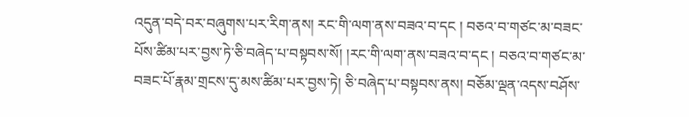འདུན་བདེ་བར་བཞུགས་པར་རིག་ནས། རང་གི་ལག་ནས་བཟའ་བ་དང ། བཅའ་བ་གཙང་མ་བཟང་པོས་ཚིམ་པར་བྱས་ཏེ་ཅི་བཞེད་པ་བསྟབས་སོ། །རང་གི་ལག་ནས་བཟའ་བ་དང ། བཅའ་བ་གཙང་མ་བཟང་པོ་རྣམ་གྲངས་དུ་མས་ཚིམ་པར་བྱས་ཏེ། ཅི་བཞེད་པ་བསྟབས་ནས། བཅོམ་ལྡན་འདས་བཤོས་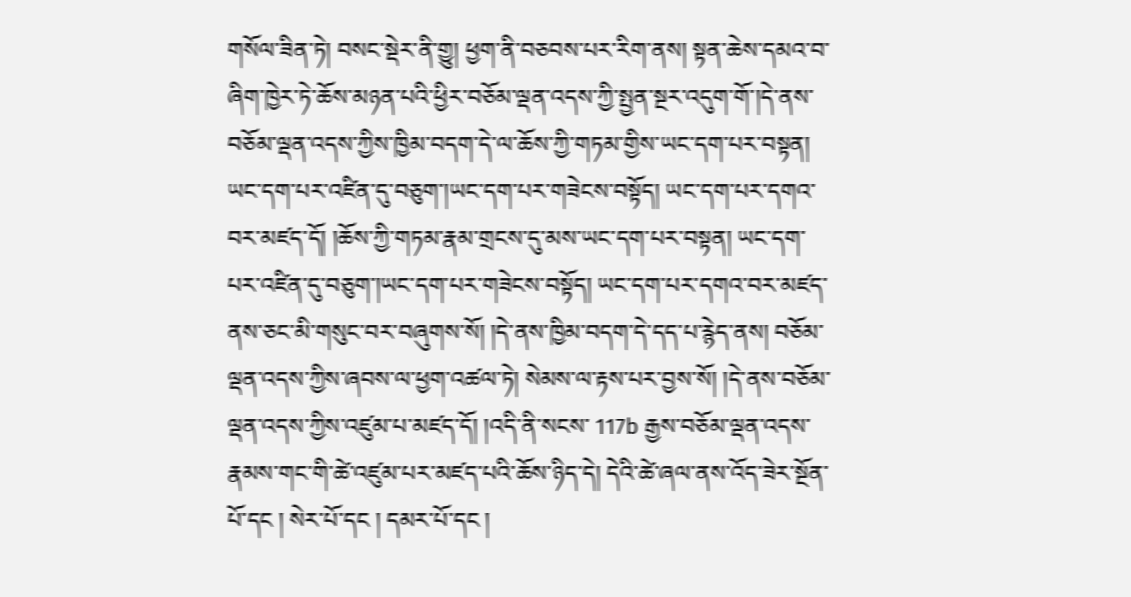གསོལ་ཟིན་ཏེ། བསང་སྡེར་ནི་གྱུ། ཕྱག་ནི་བཅབས་པར་རིག་ནས། སྟན་ཆེས་དམའ་བ་ཞིག་ཁྱེར་ཏེ་ཆོས་མཉན་པའི་ཕྱིར་བཅོམ་ལྡན་འདས་ཀྱི་སྤྱན་སྔར་འདུག་གོ་།དེ་ནས་བཅོམ་ལྡན་འདས་ཀྱིས་ཁྱིམ་བདག་དེ་ལ་ཆོས་ཀྱི་གཏམ་གྱིས་ཡང་དག་པར་བསྟན། ཡང་དག་པར་འཛིན་དུ་བཅུག་།ཡང་དག་པར་གཟེངས་བསྟོད། ཡང་དག་པར་དགའ་བར་མཛད་དོ། །ཆོས་ཀྱི་གཏམ་རྣམ་གྲངས་དུ་མས་ཡང་དག་པར་བསྟན། ཡང་དག་པར་འཛིན་དུ་བཅུག་།ཡང་དག་པར་གཟེངས་བསྟོད། ཡང་དག་པར་དགའ་བར་མཛད་ནས་ཅང་མི་གསུང་བར་བཞུགས་སོ། །དེ་ནས་ཁྱིམ་བདག་དེ་དད་པ་རྙེད་ནས། བཅོམ་ལྡན་འདས་ཀྱིས་ཞབས་ལ་ཕྱག་འཚལ་ཏེ། སེམས་ལ་རྟས་པར་བྱས་སོ། །དེ་ནས་བཅོམ་ལྡན་འདས་ཀྱིས་འཛུམ་པ་མཛད་དོ། །འདི་ནི་སངས་ 117b རྒྱས་བཅོམ་ལྡན་འདས་རྣམས་གང་གི་ཚེ་འཛུམ་པར་མཛད་པའི་ཆོས་ཉིད་དེ། དེའི་ཚེ་ཞལ་ནས་འོད་ཟེར་སྔོན་པོ་དང ། སེར་པོ་དང ། དམར་པོ་དང །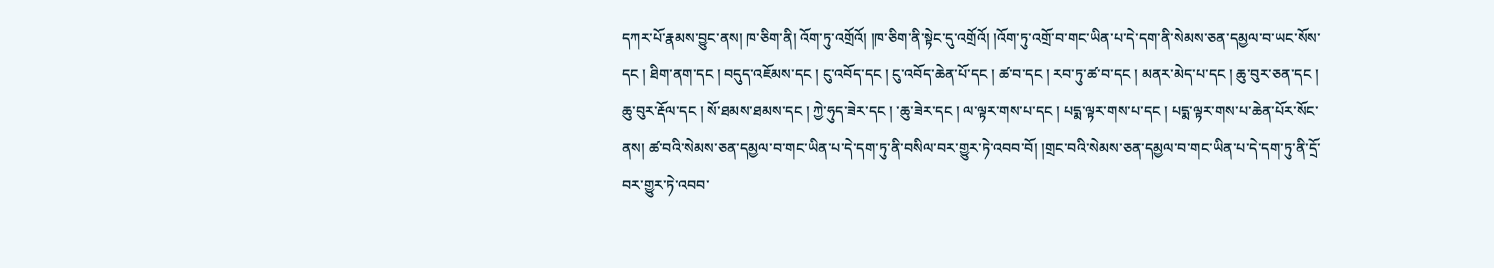དཀར་པོ་རྣམས་བྱུང་ནས། ཁ་ཅིག་ནི། འོག་ཏུ་འགྲོའོ། །ཁ་ཅིག་ནི་སྟེང་དུ་འགྲོའོ། །འོག་ཏུ་འགྲོ་བ་གང་ཡིན་པ་དེ་དག་ནི་སེམས་ཅན་དམྱལ་བ་ཡང་སོས་དང ། ཐིག་ནག་དང ། བདུད་འཇོམས་དང ། ངུ་འབོད་དང ། ངུ་འབོད་ཆེན་པོ་དང ། ཚ་བ་དང ། རབ་ཏུ་ཚ་བ་དང ། མནར་མེད་པ་དང ། ཆུ་བུར་ཅན་དང ། ཆུ་བུར་རྡོལ་དང ། སོ་ཐམས་ཐམས་དང ། ཀྱེ་ཧུད་ཟེར་དང ། ་ཆུ་ཟེར་དང ། ལ་ལྟར་གས་པ་དང ། པདྨ་ལྟར་གས་པ་དང ། པདྨ་ལྟར་གས་པ་ཆེན་པོར་སོང་ནས། ཚ་བའི་སེམས་ཅན་དམྱལ་བ་གང་ཡིན་པ་དེ་དག་ཏུ་ནི་བསིལ་བར་གྱུར་ཏེ་འབབ་བོ། །གྲང་བའི་སེམས་ཅན་དམྱལ་བ་གང་ཡིན་པ་དེ་དག་ཏུ་ནི་དྲོ་བར་གྱུར་ཏེ་འབབ་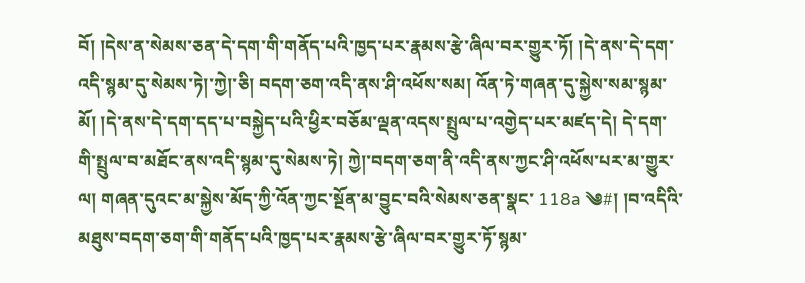བོ། །དེས་ན་སེམས་ཅན་དེ་དག་གི་གནོད་པའི་ཁྱད་པར་རྣམས་རྩེ་ཞིལ་བར་གྱུར་ཏོ། །དེ་ནས་དེ་དག་འདི་སྙམ་དུ་སེམས་ཏེ།་ཀྱེ།་ཅི། བདག་ཅག་འདི་ནས་ཤི་འཕོས་སམ། འོན་ཏེ་གཞན་དུ་སྐྱེས་སམ་སྙམ་མོ། །དེ་ནས་དེ་དག་དད་པ་བསྐྱེད་པའི་ཕྱིར་བཅོམ་ལྡན་འདས་སྤྲུལ་པ་འགྱེད་པར་མཛད་དེ། དེ་དག་གི་སྤྲུལ་བ་མཐོང་ནས་འདི་སྙམ་དུ་སེམས་ཏེ། ཀྱེ།་བདག་ཅག་ནི་འདི་ནས་ཀྱང་ཤི་འཕོས་པར་མ་གྱུར་ལ། གཞན་དུའང་མ་སྐྱེས་མོད་ཀྱི་འོན་ཀྱང་སྔོན་མ་བྱུང་བའི་སེམས་ཅན་སྣང་ 118a ༄#། །བ་འདིའི་མཐུས་བདག་ཅག་གི་གནོད་པའི་ཁྱད་པར་རྣམས་རྩེ་ཞིལ་བར་གྱུར་ཏོ་སྙམ་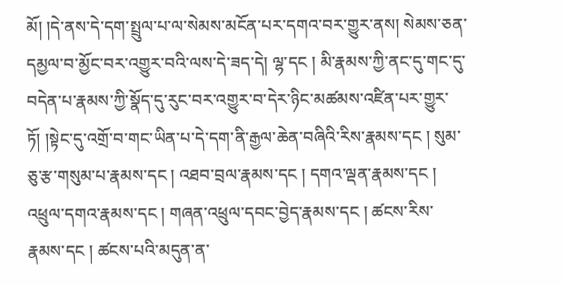མོ། །དེ་ནས་དེ་དག་སྤྲུལ་པ་ལ་སེམས་མངོན་པར་དགའ་བར་གྱུར་ནས། སེམས་ཅན་དམྱལ་བ་མྱོང་བར་འགྱུར་བའི་ལས་དེ་ཟད་དེ། ལྷ་དང ། མི་རྣམས་ཀྱི་ནང་དུ་གང་དུ་བདེན་པ་རྣམས་ཀྱི་སྣོད་དུ་རུང་བར་འགྱུར་བ་དེར་ཉིང་མཚམས་འཛིན་པར་གྱུར་ཏོ། །སྟེང་དུ་འགྲོ་བ་གང་ཡིན་པ་དེ་དག་ནི་རྒྱལ་ཆེན་བཞིའི་རིས་རྣམས་དང ། སུམ་ཅུ་རྩ་གསུམ་པ་རྣམས་དང ། འཐབ་བྲལ་རྣམས་དང ། དགའ་ལྡན་རྣམས་དང ། འཕྲུལ་དགའ་རྣམས་དང ། གཞན་འཕྲུལ་དབང་བྱེད་རྣམས་དང ། ཚངས་རིས་རྣམས་དང ། ཚངས་པའི་མདུན་ན་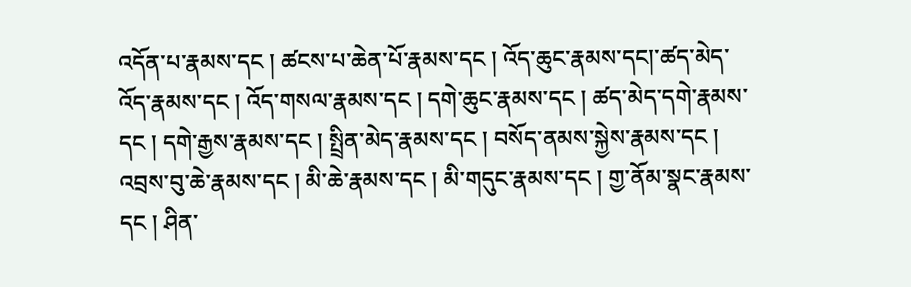འདོན་པ་རྣམས་དང ། ཚངས་པ་ཆེན་པོ་རྣམས་དང ། འོད་ཆུང་རྣམས་དང།་ཚད་མེད་འོད་རྣམས་དང ། འོད་གསལ་རྣམས་དང ། དགེ་ཆུང་རྣམས་དང ། ཚད་མེད་དགེ་རྣམས་དང ། དགེ་རྒྱས་རྣམས་དང ། སྤྲིན་མེད་རྣམས་དང ། བསོད་ནམས་སྐྱེས་རྣམས་དང ། འབྲས་བུ་ཆེ་རྣམས་དང ། མི་ཆེ་རྣམས་དང ། མི་གདུང་རྣམས་དང ། གྱ་ནོམ་སྣང་རྣམས་དང ། ཤིན་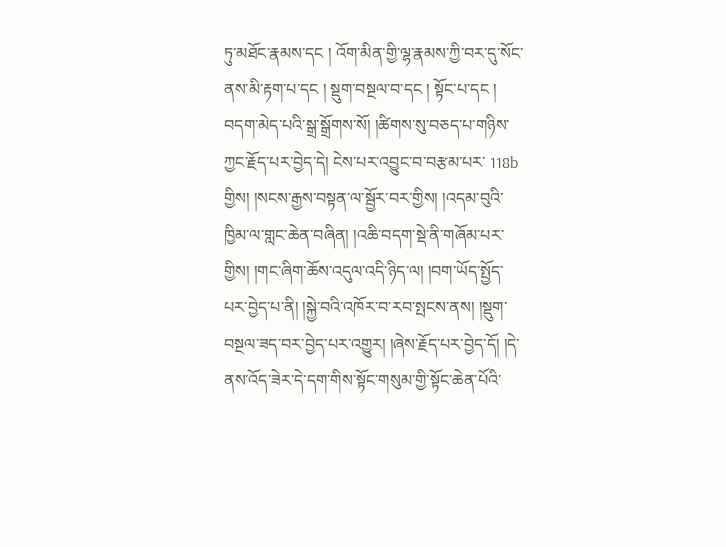ཏུ་མཐོང་རྣམས་དང ། འོག་མིན་གྱི་ལྷ་རྣམས་ཀྱི་བར་དུ་སོང་ནས་མི་རྟག་པ་དང ། སྡུག་བསྔལ་བ་དང ། སྟོང་པ་དང ། བདག་མེད་པའི་སྒྲ་སྒྲོགས་སོ། །ཚིགས་སུ་བཅད་པ་གཉིས་ཀྱང་རྗོད་པར་བྱེད་དེ། ངེས་པར་འབྱུང་བ་བརྩམ་པར་ 118b གྱིས། །སངས་རྒྱས་བསྟན་ལ་སྦྱོར་བར་གྱིས། །འདམ་བུའི་ཁྱིམ་ལ་གླང་ཆེན་བཞིན། །འཆི་བདག་སྡེ་ནི་གཞོམ་པར་གྱིས། །གང་ཞིག་ཆོས་འདུལ་འདི་ཉིད་ལ། །བག་ཡོད་སྤྱོད་པར་བྱེད་པ་ནི། །སྐྱེ་བའི་འཁོར་བ་རབ་སྤངས་ནས། །སྡུག་བསྔལ་ཟད་བར་བྱེད་པར་འགྱུར། །ཞེས་རྗོད་པར་བྱེད་དོ། །དེ་ནས་འོད་ཟེར་དེ་དག་གིས་སྟོང་གསུམ་གྱི་སྟོང་ཆེན་པོའི་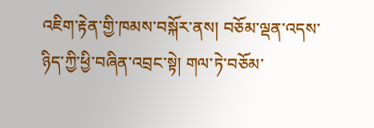འཇིག་རྟེན་གྱི་ཁམས་བསྐོར་ནས། བཅོམ་ལྡན་འདས་ཉིད་ཀྱི་ཕྱི་བཞིན་འབྲང་སྟེ། གལ་ཏེ་བཅོམ་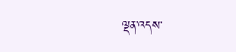ལྡན་འདས་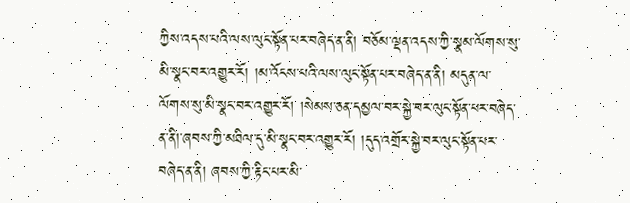ཀྱིས་འདས་པའི་ལས་ལུང་སྟོན་པར་བཞེད་ན་ནི། བཅོམ་ལྡན་འདས་ཀྱི་སྣམ་ལོགས་སུ་མི་སྣང་བར་འགྱུར་རོ། །མ་འོངས་པའི་ལས་ལུང་སྟོན་པར་བཞེད་ན་ནི། མདུན་ལ་ལོགས་སུ་མི་སྣང་བར་འགྱུར་རོ། །སེམས་ཅན་དམྱལ་བར་སྐྱེ་བར་ལུང་སྟོན་པར་བཞེད་ན་ནི།་ཞབས་ཀྱི་མཐིལ་དུ་མི་སྣང་བར་འགྱུར་རོ། །དུད་འགྲོར་སྐྱེ་བར་ལུང་སྟོན་པར་བཞེད་ན་ནི། ཞབས་ཀྱི་རྟིང་པར་མི་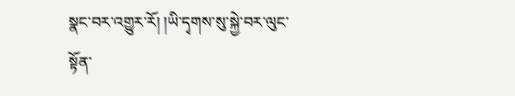སྣང་བར་འགྱུར་རོ། །ཡི་དྭགས་སུ་སྐྱེ་བར་ལུང་སྟོན་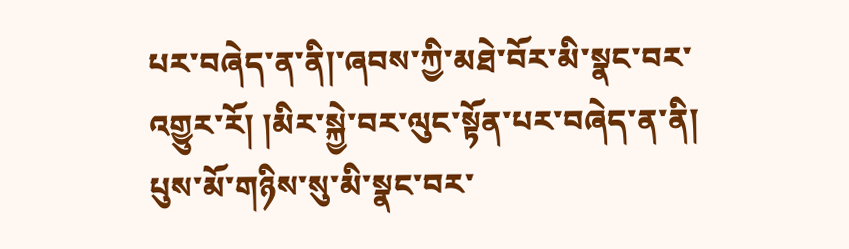པར་བཞེད་ན་ནི།་ཞབས་ཀྱི་མཐེ་བོར་མི་སྣང་བར་འགྱུར་རོ། །མིར་སྐྱེ་བར་ལུང་སྟོན་པར་བཞེད་ན་ནི། པུས་མོ་གཉིས་སུ་མི་སྣང་བར་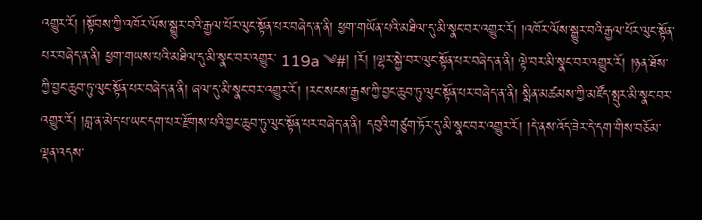འགྱུར་རོ། །སྟོབས་ཀྱི་འཁོར་ལོས་སྒྱུར་བའི་རྒྱལ་པོར་ལུང་སྟོན་པར་བཞེད་ན་ནི། ཕྱག་གཡོན་པའི་མཐིལ་དུ་མི་སྣང་བར་འགྱུར་རོ། །འཁོར་ལོས་སྒྱུར་བའི་རྒྱལ་པོར་ལུང་སྟོན་པར་བཞེད་ན་ནི། ཕྱག་གཡས་པའི་མཐིལ་དུ་མི་སྣང་བར་འགྱུར་ 119a ༄#། །རོ། །ལྷར་སྐྱེ་བར་ལུང་སྟོན་པར་བཞེད་ན་ནི། ལྟེ་བར་མི་སྣང་བར་འགྱུར་རོ། །ཉན་ཐོས་ཀྱི་བྱང་ཆུབ་ཏུ་ལུང་སྟོན་པར་བཞེད་ན་ནི། ཞལ་དུ་མི་སྣང་བར་འགྱུར་རོ། །རང་སངས་རྒྱས་ཀྱི་བྱང་ཆུབ་ཏུ་ལུང་སྟོན་པར་བཞེད་ན་ནི། སྨིན་མཚམས་ཀྱི་མཛོད་སྤུར་མི་སྣང་བར་འགྱུར་རོ། །བླ་ན་མེད་པ་ཡང་དག་པར་རྫོགས་པའི་བྱང་ཆུབ་ཏུ་ལུང་སྟོན་པར་བཞེད་ན་ནི། དབུའི་གཙུག་ཏོར་དུ་མི་སྣང་བར་འགྱུར་རོ། །དེ་ནས་འོད་ཟེར་དེ་དག་གིས་བཅོམ་ལྡན་འདས་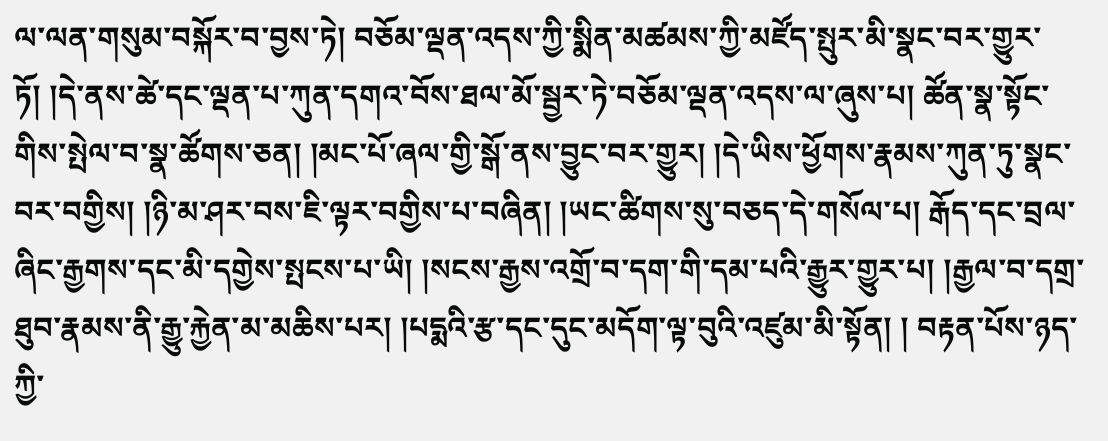ལ་ལན་གསུམ་བསྐོར་བ་བྱས་ཏེ། བཅོམ་ལྡན་འདས་ཀྱི་སྨིན་མཚམས་ཀྱི་མཛོད་སྤུར་མི་སྣང་བར་གྱུར་ཏོ། །དེ་ནས་ཚེ་དང་ལྡན་པ་ཀུན་དགའ་བོས་ཐལ་མོ་སྦྱར་ཏེ་བཅོམ་ལྡན་འདས་ལ་ཞུས་པ། ཚོན་སྣ་སྟོང་གིས་སྤེལ་བ་སྣ་ཚོགས་ཅན། །མང་པོ་ཞལ་གྱི་སྒོ་ནས་བྱུང་བར་གྱུར། །དེ་ཡིས་ཕྱོགས་རྣམས་ཀུན་ཏུ་སྣང་བར་བགྱིས། །ཉི་མ་ཤར་བས་ཇི་ལྟར་བགྱིས་པ་བཞིན། །ཡང་ཚིགས་སུ་བཅད་དེ་གསོལ་པ། རྒོད་དང་བྲལ་ཞིང་རྒྱགས་དང་མི་དགྱེས་སྤངས་པ་ཡི། །སངས་རྒྱས་འགྲོ་བ་དག་གི་དམ་པའི་རྒྱུར་གྱུར་པ། །རྒྱལ་བ་དགྲ་ཐུབ་རྣམས་ནི་རྒྱུ་རྐྱེན་མ་མཆིས་པར། །པདྨའི་རྩ་དང་དུང་མདོག་ལྟ་བུའི་འཛུམ་མི་སྟོན། ། བརྟན་པོས་ཉད་ཀྱི་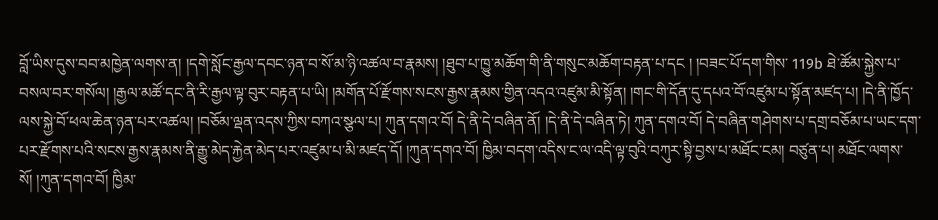བློ་ཡིས་དུས་བབ་མཁྱེན་ལགས་ན། །དགེ་སློང་རྒྱལ་དབང་ཉན་བ་སོ་མ་ཉི་འཚལ་བ་རྣམས། །ཐུབ་པ་ཁྱུ་མཆོག་གི་ནི་གསུང་མཆོག་བརྟན་པ་དང ། །བཟང་པོ་དག་གིས་ 119b ཐེ་ཚོམ་སྐྱེས་པ་བསལ་བར་གསོལ། །རྒྱལ་མཚོ་དང་ནི་རི་རྒྱལ་ལྟ་བུར་བརྟན་པ་ཡི། །མགོན་པོ་རྫོགས་སངས་རྒྱས་རྣམས་གྱིན་འདའ་འཛུམ་མི་སྟོན། །གང་གི་དོན་དུ་དཔའ་བོ་འཛུམ་པ་སྟོན་མཛད་པ། །དེ་ནི་ཁྱོད་ལས་སྐྱེ་བོ་ཕལ་ཆེན་ཉན་པར་འཚལ། །བཅོམ་ལྡན་འདས་ཀྱིས་བཀའ་སྩལ་པ། ཀུན་དགའ་བོ། དེ་ནི་དེ་བཞིན་ནོ། །དེ་ནི་དེ་བཞིན་ཏེ། ཀུན་དགའ་བོ། དེ་བཞིན་གཤེགས་པ་དགྲ་བཅོམ་པ་ཡང་དག་པར་རྫོགས་པའི་སངས་རྒྱས་རྣམས་ནི་རྒྱུ་མེད་རྐྱེན་མེད་པར་འཛུམ་པ་མི་མཛད་དོ། །ཀུན་དགའ་བོ། ཁྱིམ་བདག་འདིས་ང་ལ་འདི་ལྟ་བུའི་བཀུར་སྟི་བྱས་པ་མཐོང་ངམ། བཙུན་པ། མཐོང་ལགས་སོ། །ཀུན་དགའ་བོ། ཁྱིམ་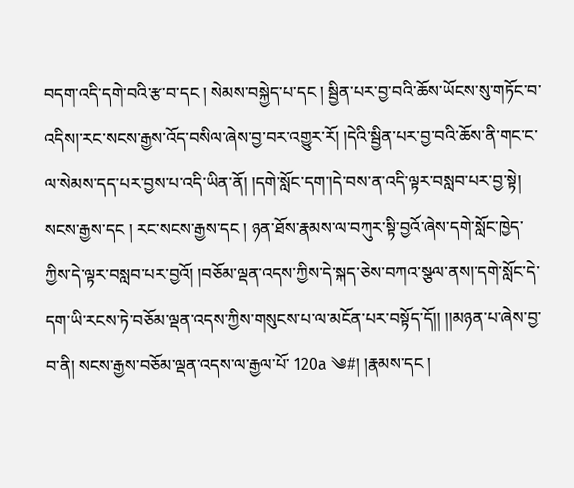བདག་འདི་དགེ་བའི་རྩ་བ་དང ། སེམས་བསྐྱེད་པ་དང ། སྦྱིན་པར་བྱ་བའི་ཆོས་ཡོངས་སུ་གཏོང་བ་འདིས།་རང་སངས་རྒྱས་འོད་བསིལ་ཞེས་བྱ་བར་འགྱུར་རོ། །དེའི་སྦྱིན་པར་བྱ་བའི་ཆོས་ནི་གང་ང་ལ་སེམས་དད་པར་བྱས་པ་འདི་ཡིན་ནོ། །དགེ་སློང་དག་།དེ་བས་ན་འདི་ལྟར་བསླབ་པར་བྱ་སྟེ། སངས་རྒྱས་དང ། རང་སངས་རྒྱས་དང ། ཉན་ཐོས་རྣམས་ལ་བཀུར་སྟི་བྱའོ་ཞེས་དགེ་སློང་ཁྱེད་ཀྱིས་དེ་ལྟར་བསླབ་པར་བྱའོ། །བཅོམ་ལྡན་འདས་ཀྱིས་དེ་སྐད་ཅེས་བཀའ་སྩལ་ནས།་དགེ་སློང་དེ་དག་ཡི་རངས་ཏེ་བཅོམ་ལྡན་འདས་ཀྱིས་གསུངས་པ་ལ་མངོན་པར་བསྟོད་དོ།། །།མཉན་པ་ཞེས་བྱ་བ་ནི། སངས་རྒྱས་བཅོམ་ལྡན་འདས་ལ་རྒྱལ་པོ་ 120a ༄#། །རྣམས་དང །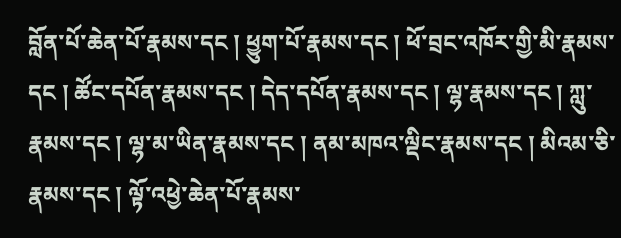བློན་པོ་ཆེན་པོ་རྣམས་དང ། ཕྱུག་པོ་རྣམས་དང ། ཕོ་བྲང་འཁོར་གྱི་མི་རྣམས་དང ། ཚོང་དཔོན་རྣམས་དང ། དེད་དཔོན་རྣམས་དང ། ལྷ་རྣམས་དང ། ཀླུ་རྣམས་དང ། ལྷ་མ་ཡིན་རྣམས་དང ། ནམ་མཁའ་ལྡིང་རྣམས་དང ། མིའམ་ཅི་རྣམས་དང ། ལྟོ་འཕྱེ་ཆེན་པོ་རྣམས་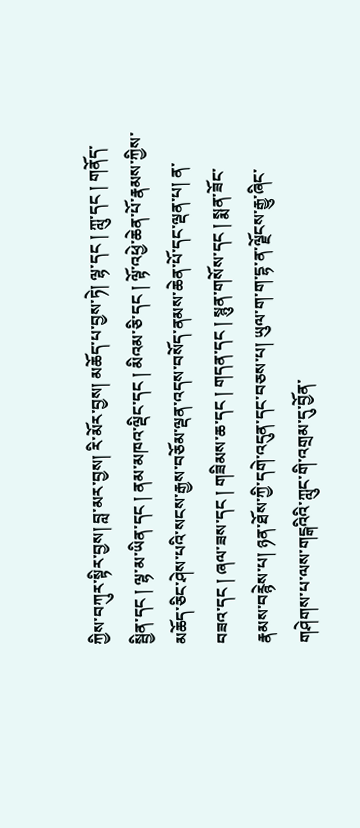ཀྱིས་བཀུར་སྟིར་བྱས། བླ་མར་བྱས། རི་མོར་བྱས། མཆོད་པ་བྱས་ཏེ། ལྷ་དང ། ཀླུ་དང ། གནོད་སྦྱིན་དང ། ལྷ་མ་ཡིན་དང ། ནམ་མཁའ་ལྡིང་དང ། མིའམ་ཅི་དང ། ལྟོ་འཕྱེ་ཆེན་པོ་རྣམས་ཀྱིས་མཆོད་ཅིང་ཤེས་པའི་སངས་རྒྱས་བཅོམ་ལྡན་འདས་བསོད་ནམས་ཆེན་པོ་དང་ལྡན་པ། ན་བཟའ་དང ། ཞལ་ཟས་དང ། གཟིམས་ཆ་དང ། གདན་དང ། སྙུན་གསོས་དང ། སྨན་ཟོང་རྣམས་བརྙེས་པ། ཉན་ཐོས་ཀྱི་དགེ་འདུན་དང་བཅས་པ། ཡུལ་ག་ག་དྷ་ན་ལྗོངས་རྒྱུ་ཞིང་གཤེགས་པ་ལས་གངྒའིའི་ཀླུང་གི་འགྲམ་དུ་བྱོན་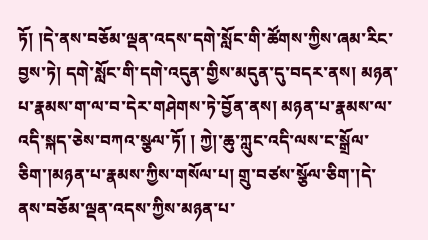ཏོ། །དེ་ནས་བཅོམ་ལྡན་འདས་དགེ་སློང་གི་ཚོགས་ཀྱིས་ཞམ་རིང་བྱས་ཏེ། དགེ་སློང་གི་དགེ་འདུན་གྱིས་མདུན་དུ་བདར་ནས། མཉན་པ་རྣམས་ག་ལ་བ་དེར་གཤེགས་ཏེ་བྱོན་ནས། མཉན་པ་རྣམས་ལ་འདི་སྐད་ཅེས་བཀའ་སྩལ་ཏོ། ། ཀྱེ།་ཆུ་ཀླུང་འདི་ལས་ང་སྒྲོལ་ཅིག་།མཉན་པ་རྣམས་ཀྱིས་གསོལ་པ། གྲུ་བཙས་སྩོལ་ཅིག་།དེ་ནས་བཅོམ་ལྡན་འདས་ཀྱིས་མཉན་པ་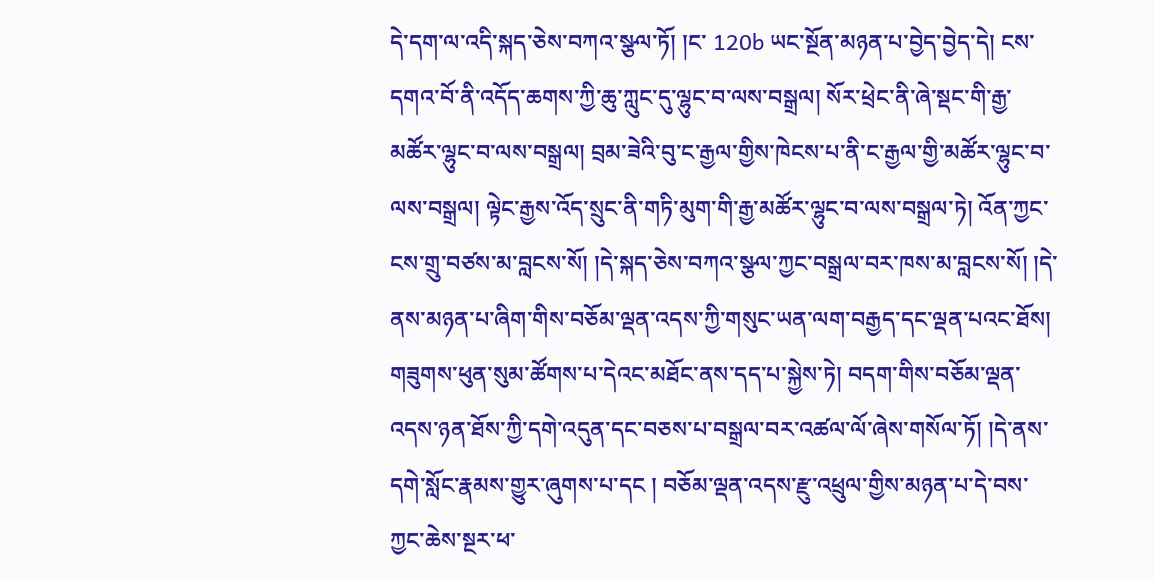དེ་དག་ལ་འདི་སྐད་ཅེས་བཀའ་སྩལ་ཏོ། །ང་ 120b ཡང་སྔོན་མཉན་པ་བྱེད་བྱེད་དེ། ངས་དགའ་བོ་ནི་འདོད་ཆགས་ཀྱི་ཆུ་ཀླུང་དུ་ལྷུང་བ་ལས་བསྒྲལ། སོར་ཕྲེང་ནི་ཞེ་སྡང་གི་རྒྱ་མཚོར་ལྷུང་བ་ལས་བསྒྲལ། བྲམ་ཟེའི་བུ་ང་རྒྱལ་གྱིས་ཁེངས་པ་ནི་ང་རྒྱལ་གྱི་མཚོར་ལྷུང་བ་ལས་བསྒྲལ། ལྟེང་རྒྱས་འོད་སྲུང་ནི་གཏི་མུག་གི་རྒྱ་མཚོར་ལྷུང་བ་ལས་བསྒྲལ་ཏེ། འོན་ཀྱང་ངས་གྲུ་བཙས་མ་བླངས་སོ། །དེ་སྐད་ཅེས་བཀའ་སྩལ་ཀྱང་བསྒྲལ་བར་ཁས་མ་བླངས་སོ། །དེ་ནས་མཉན་པ་ཞིག་གིས་བཅོམ་ལྡན་འདས་ཀྱི་གསུང་ཡན་ལག་བརྒྱད་དང་ལྡན་པའང་ཐོས། གཟུགས་ཕུན་སུམ་ཚོགས་པ་དེའང་མཐོང་ནས་དད་པ་སྐྱེས་ཏེ། བདག་གིས་བཅོམ་ལྡན་འདས་ཉན་ཐོས་ཀྱི་དགེ་འདུན་དང་བཅས་པ་བསྒྲལ་བར་འཚལ་ལོ་ཞེས་གསོལ་ཏོ། །དེ་ནས་དགེ་སློང་རྣམས་གྱུར་ཞུགས་པ་དང ། བཅོམ་ལྡན་འདས་རྫུ་འཕྲུལ་གྱིས་མཉན་པ་དེ་བས་ཀྱང་ཆེས་སྔར་ཕ་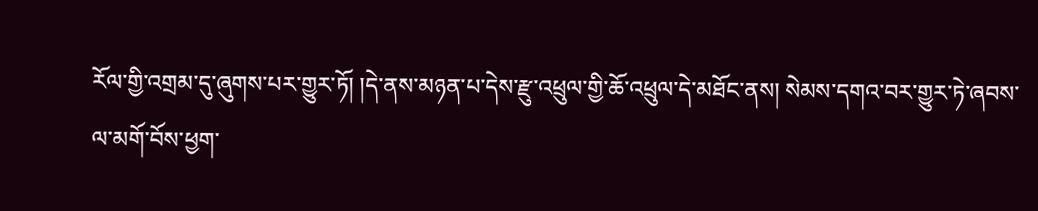རོལ་གྱི་འགྲམ་དུ་ཞུགས་པར་གྱུར་ཏོ། །དེ་ནས་མཉན་པ་དེས་རྫུ་འཕྲུལ་གྱི་ཆོ་འཕྲུལ་དེ་མཐོང་ནས། སེམས་དགའ་བར་གྱུར་ཏེ་ཞབས་ལ་མགོ་བོས་ཕྱག་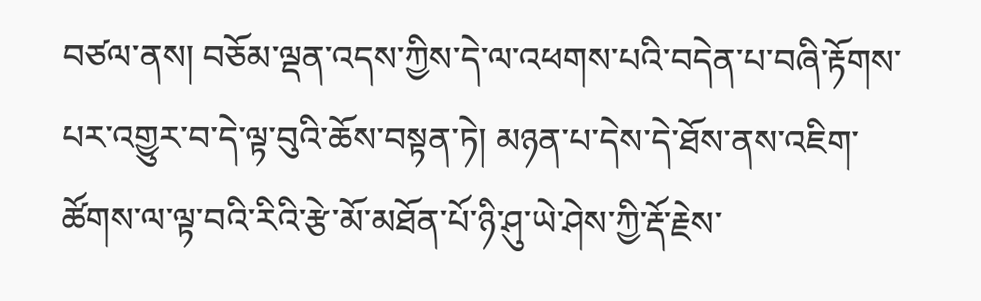བཙལ་ནས། བཅོམ་ལྡན་འདས་ཀྱིས་དེ་ལ་འཕགས་པའི་བདེན་པ་བཞི་རྟོགས་པར་འགྱུར་བ་དེ་ལྟ་བུའི་ཆོས་བསྟན་ཏེ། མཉན་པ་དེས་དེ་ཐོས་ནས་འཇིག་ཚོགས་ལ་ལྟ་བའི་རིའི་རྩེ་མོ་མཐོན་པོ་ཉི་ཤུ་ཡེ་ཤེས་ཀྱི་རྡོ་རྗེས་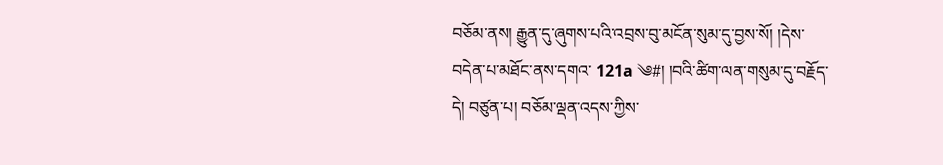བཅོམ་ནས། རྒྱུན་དུ་ཞུགས་པའི་འབྲས་བུ་མངོན་སུམ་དུ་བྱས་སོ། །དེས་བདེན་པ་མཐོང་ནས་དགའ་ 121a ༄#། །བའི་ཚིག་ལན་གསུམ་དུ་བརྗོད་དེ། བཙུན་པ། བཅོམ་ལྡན་འདས་ཀྱིས་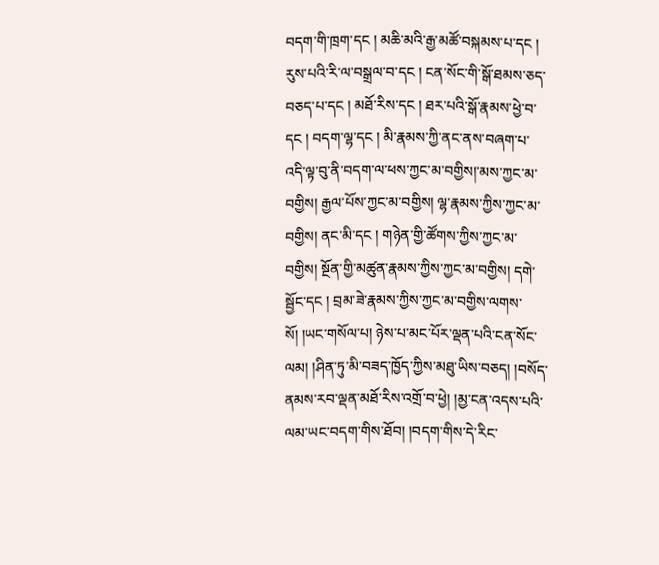བདག་གི་ཁྲག་དང ། མཆི་མའི་རྒྱ་མཚོ་བསྐམས་པ་དང ། རུས་པའི་རི་ལ་བསྒྲལ་བ་དང ། ངན་སོང་གི་སྒོ་ཐམས་ཅད་བཅད་པ་དང ། མཐོ་རིས་དང ། ཐར་པའི་སྒོ་རྣམས་ཕྱེ་བ་དང ། བདག་ལྷ་དང ། མི་རྣམས་ཀྱི་ནང་ནས་བཞག་པ་འདི་ལྟ་བུ་ནི་བདག་ལ་ཕས་ཀྱང་མ་བགྱིས།་མས་ཀྱང་མ་བགྱིས། རྒྱལ་པོས་ཀྱང་མ་བགྱིས། ལྷ་རྣམས་ཀྱིས་ཀྱང་མ་བགྱིས། ནང་མི་དང ། གཉེན་གྱི་ཚོགས་ཀྱིས་ཀྱང་མ་བགྱིས། སྔོན་གྱི་མཚུན་རྣམས་ཀྱིས་ཀྱང་མ་བགྱིས། དགེ་སྦྱོང་དང ། བྲམ་ཟེ་རྣམས་ཀྱིས་ཀྱང་མ་བགྱིས་ལགས་སོ། །ཡང་གསོལ་པ། ཉེས་པ་མང་པོར་ལྡན་པའི་ངན་སོང་ལམ། །ཤིན་ཏུ་མི་བཟད་ཁྱོད་ཀྱིས་མཐུ་ཡིས་བཅད། །བསོད་ནམས་རབ་ལྡན་མཐོ་རིས་འགྲོ་བ་ཕྱེ། །མྱ་ངན་འདས་པའི་ལམ་ཡང་བདག་གིས་ཐོབ། །བདག་གིས་དེ་རིང་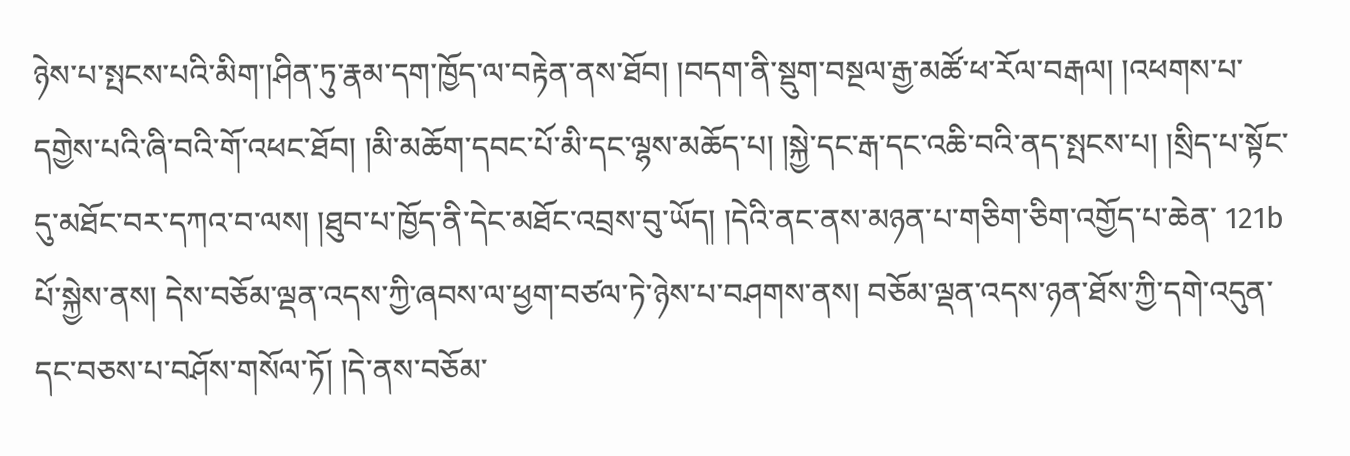ཉེས་པ་སྤངས་པའི་མིག་།ཤིན་ཏུ་རྣམ་དག་ཁྱོད་ལ་བརྟེན་ནས་ཐོབ། །བདག་ནི་སྡུག་བསྔལ་རྒྱ་མཚོ་ཕ་རོལ་བརྒལ། །འཕགས་པ་དགྱེས་པའི་ཞི་བའི་གོ་འཕང་ཐོབ། །མི་མཆོག་དབང་པོ་མི་དང་ལྷས་མཆོད་པ། །སྐྱེ་དང་རྒ་དང་འཆི་བའི་ནད་སྤངས་པ། །སྲིད་པ་སྟོང་དུ་མཐོང་བར་དཀའ་བ་ལས། །ཐུབ་པ་ཁྱོད་ནི་དེང་མཐོང་འབྲས་བུ་ཡོད། །དེའི་ནང་ནས་མཉན་པ་གཅིག་ཅིག་འགྱོད་པ་ཆེན་ 121b པོ་སྐྱེས་ནས། དེས་བཅོམ་ལྡན་འདས་ཀྱི་ཞབས་ལ་ཕྱག་བཙལ་ཏེ་ཉེས་པ་བཤགས་ནས། བཅོམ་ལྡན་འདས་ཉན་ཐོས་ཀྱི་དགེ་འདུན་དང་བཅས་པ་བཤོས་གསོལ་ཏོ། །དེ་ནས་བཅོམ་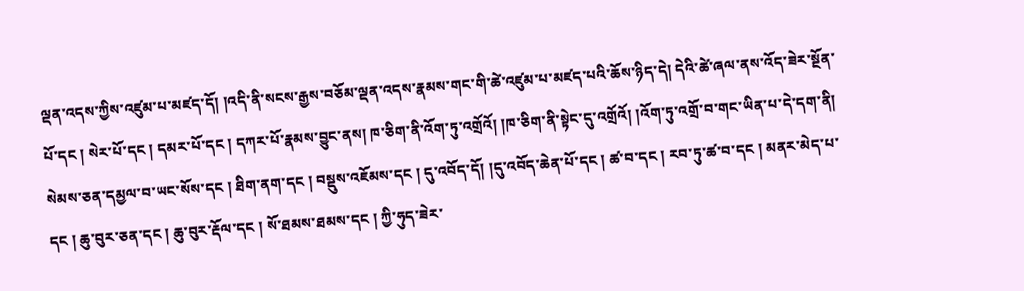ལྡན་འདས་ཀྱིས་འཛུམ་པ་མཛད་དོ། །འདི་ནི་སངས་རྒྱས་བཅོམ་ལྡན་འདས་རྣམས་གང་གི་ཚེ་འཛུམ་པ་མཛད་པའི་ཆོས་ཉིད་དེ། དེའི་ཚེ་ཞལ་ནས་འོད་ཟེར་སྔོན་པོ་དང ། སེར་པོ་དང ། དམར་པོ་དང ། དཀར་པོ་རྣམས་བྱུང་ནས། ཁ་ཅིག་ནི་འོག་ཏུ་འགྲོའོ། །ཁ་ཅིག་ནི་སྟེང་དུ་འགྲོའོ། །འོག་ཏུ་འགྲོ་བ་གང་ཡིན་པ་དེ་དག་ནི། སེམས་ཅན་དམྱལ་བ་ཡང་སོས་དང ། ཐིག་ནག་དང ། བསྡུས་འཇོམས་དང ། དུ་འབོད་དོ། །དུ་འབོད་ཆེན་པོ་དང ། ཚ་བ་དང ། རབ་ཏུ་ཚ་བ་དང ། མནར་མེད་པ་དང ། ཆུ་བུར་ཅན་དང ། ཆུ་བུར་རྡོལ་དང ། སོ་ཐམས་ཐམས་དང ། ཀྱི་ཧུད་ཟེར་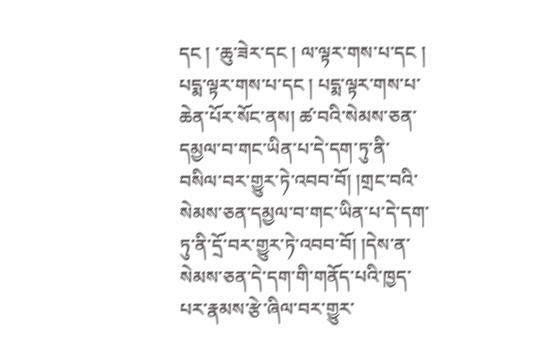དང ། ་ཆུ་ཟེར་དང ། ལ་ལྟར་གས་པ་དང ། པདྨ་ལྟར་གས་པ་དང ། པདྨ་ལྟར་གས་པ་ཆེན་པོར་སོང་ནས། ཚ་བའི་སེམས་ཅན་དམྱལ་བ་གང་ཡིན་པ་དེ་དག་ཏུ་ནི་བསིལ་བར་གྱུར་ཏེ་འབབ་བོ། །གྲང་བའི་སེམས་ཅན་དམྱལ་བ་གང་ཡིན་པ་དེ་དག་ཏུ་ནི་དྲོ་བར་གྱུར་ཏེ་འབབ་བོ། །དེས་ན་སེམས་ཅན་དེ་དག་གི་གནོད་པའི་ཁྱད་པར་རྣམས་རྩེ་ཞིལ་བར་གྱུར་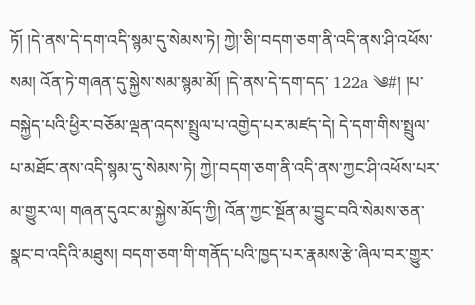ཏོ། །དེ་ནས་དེ་དག་འདི་སྙམ་དུ་སེམས་ཏེ། ཀྱེ།་ཅི།་བདག་ཅག་ནི་འདི་ནས་ཤི་འཕོས་སམ། འོན་ཏེ་གཞན་དུ་སྐྱེས་སམ་སྙམ་མོ། །དེ་ནས་དེ་དག་དད་ 122a ༄#། །པ་བསྐྱེད་པའི་ཕྱིར་བཅོམ་ལྡན་འདས་སྤྲུལ་པ་འགྱེད་པར་མཛད་དེ། དེ་དག་གིས་སྤྲུལ་པ་མཐོང་ནས་འདི་སྙམ་དུ་སེམས་ཏེ། ཀྱེ།་བདག་ཅག་ནི་འདི་ནས་ཀྱང་ཤི་འཕོས་པར་མ་གྱུར་ལ། གཞན་དུའང་མ་སྐྱེས་མོད་ཀྱི། འོན་ཀྱང་སྔོན་མ་བྱུང་བའི་སེམས་ཅན་སྣང་བ་འདིའི་མཐུས། བདག་ཅག་གི་གནོད་པའི་ཁྱད་པར་རྣམས་རྩེ་ཞིལ་བར་གྱུར་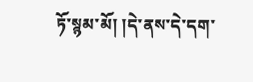ཏོ་སྙམ་མོ། །དེ་ནས་དེ་དག་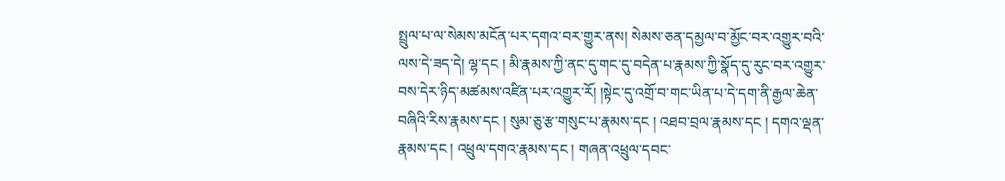སྤྲུལ་པ་ལ་སེམས་མངོན་པར་དགའ་བར་གྱུར་ནས། སེམས་ཅན་དམྱལ་བ་མྱོང་བར་འགྱུར་བའི་ལས་དེ་ཟད་དེ། ལྷ་དང ། མི་རྣམས་ཀྱི་ནང་དུ་གང་དུ་བདེན་པ་རྣམས་ཀྱི་སྣོད་དུ་རུང་བར་འགྱུར་བས་དེར་ཉིད་མཚམས་འཛིན་པར་འགྱུར་རོ། །སྟེང་དུ་འགྲོ་བ་གང་ཡིན་པ་དེ་དག་ནི་རྒྱལ་ཆེན་བཞིའི་རིས་རྣམས་དང ། སུམ་ཅུ་རྩ་གསུང་པ་རྣམས་དང ། འཐབ་བྲལ་རྣམས་དང ། དགའ་ལྡན་རྣམས་དང ། འཕྲུལ་དགའ་རྣམས་དང ། གཞན་འཕྲུལ་དབང་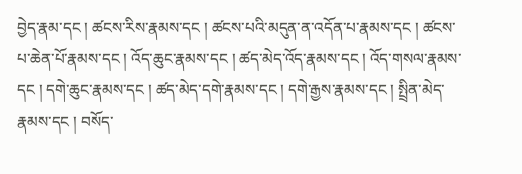བྱེད་རྣམ་དང ། ཚངས་རིས་རྣམས་དང ། ཚངས་པའི་མདུན་ན་འདོན་པ་རྣམས་དང ། ཚངས་པ་ཆེན་པོ་རྣམས་དང ། འོད་ཆུང་རྣམས་དང ། ཚད་མེད་འོད་རྣམས་དང ། འོད་གསལ་རྣམས་དང ། དགེ་ཆུང་རྣམས་དང ། ཚད་མེད་དགེ་རྣམས་དང ། དགེ་རྒྱས་རྣམས་དང ། སྤྲིན་མེད་རྣམས་དང ། བསོད་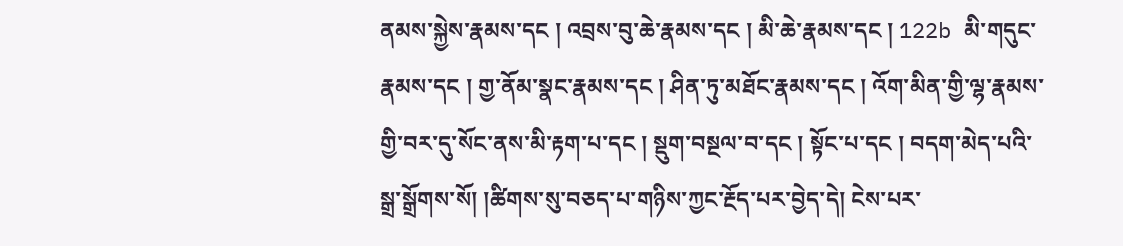ནམས་སྐྱེས་རྣམས་དང ། འབྲས་བུ་ཆེ་རྣམས་དང ། མི་ཆེ་རྣམས་དང ། 122b མི་གདུང་རྣམས་དང ། གྱ་ནོམ་སྣང་རྣམས་དང ། ཤིན་ཏུ་མཐོང་རྣམས་དང ། འོག་མིན་གྱི་ལྷ་རྣམས་གྱི་བར་དུ་སོང་ནས་མི་རྟག་པ་དང ། སྡུག་བསྔལ་བ་དང ། སྟོང་པ་དང ། བདག་མེད་པའི་སྒྲ་སྒྲོགས་སོ། །ཚིགས་སུ་བཅད་པ་གཉིས་ཀྱང་རྔོད་པར་བྱེད་དེ། ངེས་པར་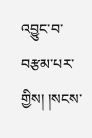འབྱུང་བ་བརྩམ་པར་གྱིས། །སངས་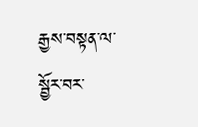རྒྱས་བསྟན་ལ་སྦྱོར་བར་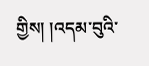གྱིས། །འདམ་བུའི་